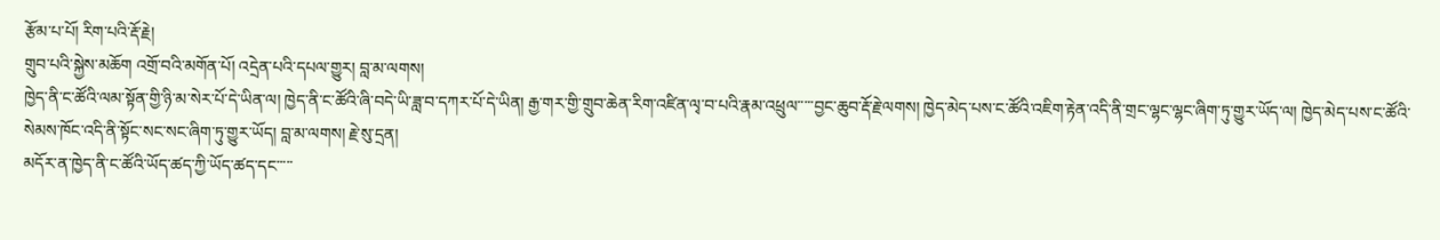རྩོམ་པ་པོ། རིག་པའི་རྡོ་རྗེ།
གྲུབ་པའི་སྐྱེས་མཆོག འགྲོ་བའི་མགོན་པོ། འདྲེན་པའི་དཔལ་གྱུར། བླ་མ་ལགས།
ཁྱེད་ནི་ང་ཚོའི་ལམ་སྟོན་གྱི་ཉི་མ་སེར་པོ་དེ་ཡིན་ལ། ཁྱེད་ནི་ང་ཚོའི་ཞི་བདེ་ཡི་ཟླ་བ་དཀར་པོ་དེ་ཡིན། རྒྱ་གར་གྱི་གྲུབ་ཆེན་རིག་འཛིན་ལྭ་བ་པའི་རྣམ་འཕྲུལ་་་་་བྱང་ཆུབ་རྡོ་རྗེ་ལགས། ཁྱེད་མེད་པས་ང་ཚོའི་འཇིག་རྟེན་འདི་ནི་གྲང་ལྷང་ལྷང་ཞིག་ཏུ་གྱུར་ཡོད་ལ། ཁྱེད་མེད་པས་ང་ཚོའི་སེམས་ཁོང་འདི་ནི་སྟོང་སང་སང་ཞིག་ཏུ་གྱུར་ཡོད། བླ་མ་ལགས། རྗེ་སུ་དྲན།
མདོར་ན་ཁྱེད་ནི་ང་ཚོའི་ཡོད་ཚད་ཀྱི་ཡོད་ཚད་དང་་་་་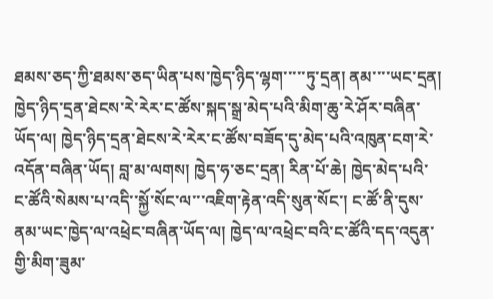ཐམས་ཅད་ཀྱི་ཐམས་ཅད་ཡིན་པས་ཁྱེད་ཉིད་ལྷག་་་་་ཏུ་དྲན། ནམ་་་་ཡང་དྲན། ཁྱེད་ཉིད་དྲན་ཐེངས་རེ་རེར་ང་ཚོས་སྐད་སྒྲ་མེད་པའི་མིག་ཆུ་རེ་ཤོར་བཞིན་ཡོད་ལ། ཁྱེད་ཉིད་དྲན་ཐེངས་རེ་རེར་ང་ཚོས་བཟོད་དུ་མེད་པའི་འཁུན་ངག་རེ་འདོན་བཞིན་ཡོད། བླ་མ་ལགས། ཁྱེད་ཧ་ཅང་དྲན། རིན་པོ་ཆེ། ཁྱེད་མེད་པའི་ང་ཚོའི་སེམས་པ་འདི་་སྐྱོ་སོང་ལ་་་འཇིག་རྟེན་འདི་སུན་སོང་། ང་ཚོ་ནི་དུས་ནམ་ཡང་ཁྱེད་ལ་འཕྲེང་བཞིན་ཡོད་ལ། ཁྱེད་ལ་འཕྲེང་བའི་ང་ཚོའི་དད་འདུན་གྱི་མིག་ཟུམ་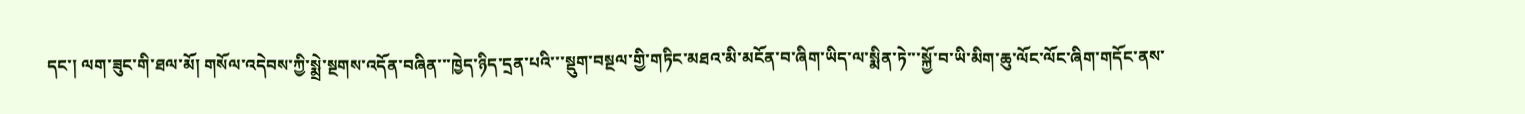དང་། ལག་ཟུང་གི་ཐལ་མོ། གསོལ་འདེབས་ཀྱི་སྨྲེ་སྔགས་འདོན་བཞིན་་་ཁྱེད་ཉིད་དྲན་པའི་་་སྡུག་བསྔལ་གྱི་གཏིང་མཐའ་མི་མངོན་བ་ཞིག་ཡིད་ལ་སྨིན་ཏེ་་་སྐྱོ་བ་ཡི་མིག་ཆུ་ལོང་ལོང་ཞིག་གདོང་ནས་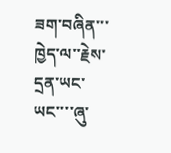ཟག་བཞིན་་་ཁྱེད་ལ་་རྗེས་དྲན་ཡང་ཡང་་་་ཞུ་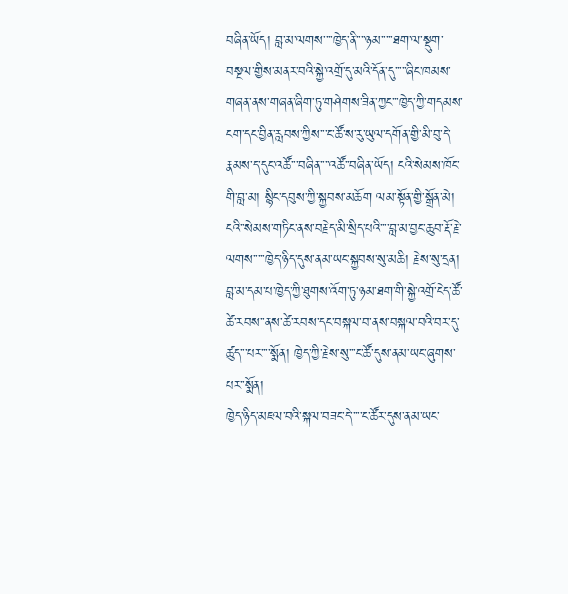བཞིན་ཡོད། བླ་མ་ལགས་་་་ཁྱེད་ནི་་་་ཉམ་་་་་ཐག་ལ་སྡུག་བསྔལ་གྱིས་མནར་བའི་སྐྱེ་འགྲོ་དུ་མའི་དོན་དུ་་་་་ཞིང་ཁམས་གཞན་ནས་གཞན་ཞིག་ཏུ་གཤེགས་ཟིན་ཀྱང་་་ཁྱེད་ཀྱི་གདམས་ངག་དང་བྱིན་རླབས་ཀྱིས་་་ང་ཚོ་ས་རུ་ཡུལ་དགོན་གྱི་མི་བུ་དེ་རྣམས་ད་དུང་འཚོ་་་བཞིན་་་་འཚོ་་བཞིན་ཡོད། ངའི་སེམས་ཁོང་གི་བླ་མ། སྙིང་དབུས་ཀྱི་སྐྱབས་མཆོག ལམ་སྟོན་གྱི་སྒྲོན་མེ། ངའི་་སེམས་གཏིང་ནས་བརྗེད་མི་སྲིད་པའི་་་་བླ་མ་བྱང་ཆུབ་རྡོ་རྗེ་ལགས་་་་་ཁྱེད་ཉིད་དུས་ནམ་ཡང་སྐྱབས་སུ་མཆི། རྗེས་སུ་དྲན། བླ་མ་དམ་པ་ཁྱེད་ཀྱི་ཐུགས་འོག་ཏུ་ཉམ་ཐག་གི་སྐྱེ་འགྲོ་ངེད་ཚོ་ཚེ་རབས་་ནས་ཚེ་རབས་དང་བསྐལ་བ་ནས་བསྐལ་བའི་བར་དུ་ཚུད་་་པར་་་་སྨོན། ཁྱེད་ཀྱི་རྗེས་སུ་་་ང་ཚོ་དུས་ནམ་ཡང་ཞུགས་པར་་སྨོན།
ཁྱེད་ཉིད་མཇལ་བའི་སྐལ་བཟང་དེ་་་་་ང་ཚོར་དུས་ནམ་ཡང་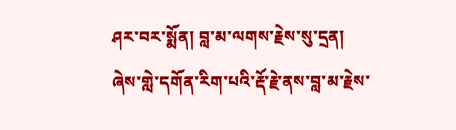ཤར་བར་སྨོན། བླ་མ་ལགས་རྗེས་སུ་དྲན།
ཞེས་གླེ་དགོན་རིག་པའི་རྡོ་རྗེ་ནས་བླ་མ་རྗེས་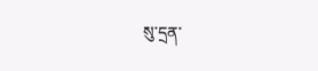སུ་དྲན་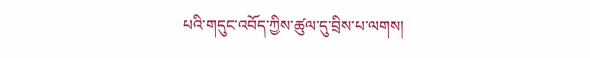པའི་གདུང་འབོད་ཀྱིས་ཚུལ་དུ་བྲིས་པ་ལགས།